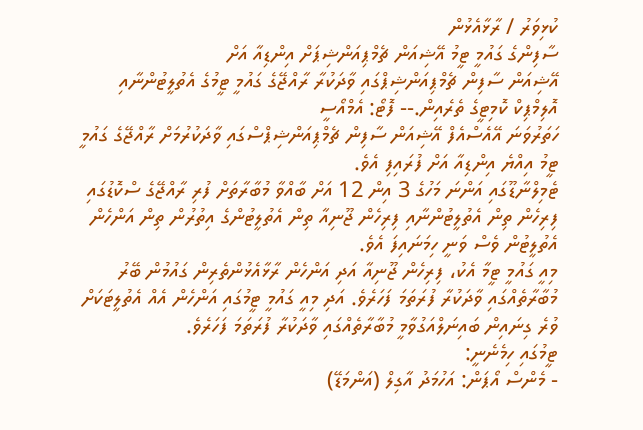ކުޅިވަރު / ރާޅާއެޅުން
ސާފިންގެ ގައުމީ ޓީމު އޭޝިއަން ޗެމްޕިއަންޝިޕަށް އިންޑިއާ އަށް
އޭޝިއަން ސާފިން ޗެމްޕިއަންޝިޕްގައި ވާދަކުރާ ރާއްޖޭގެ ގައުމީ ޓީމުގެ އެތުލީޓުންނާއި އޮލިމްޕިކް ކޮމިޓީގެ ތެރެއިން.-- ފޮޓޯ: އެމްއޯސީ
ހަތަރުވަނަ އޭއެސްއެފް އޭޝިއަން ސާފިން ޗެމްޕިއަންޝިޕްސްގައި ވާދަކުރުމަށް ރާއްޖޭގެ ގައުމީ ޓީމު އިއްޔެ އިންޑިއާ އަށް ފުރައިފި އެވެ.
ޓެމިލްނާޑޫގައި އަންނަ މަހުގެ 3 އިން 12 އަށް ބާއްވާ މުބާރާތަށް ފުރި ރާއްޖޭގެ ސްކޮޑުގައި ފިރިހެން ތިން އެތުލީޓުންނާއި ފިރިހެން ޖޫނިއާ ތިން އެތުލީޓުންގެ އިތުރުން ތިން އަންހެން އެތުލީޓުން ވެސް ވަނީ ހިމަނައިފަ އެވެ.
މިއީ ގައުމީ ޓީމާ އެކު، ފިރިހެން ޖޫނިއާ އަދި އަންހެން ރާޅާއެޅުންތެރިން ގައުމުން ބޭރު މުބާރާތެއްގައި ވާދަކުރާ ފުރަތަމަ ފަހަރެވެ. އަދި މިއީ ގައުމީ ޓީމުގައި އަންހެން އެއް އެތުލީޓަކަށް ވުރެ ގިނައިން ބައިނަލްއަގުވާމީ މުބާރާތެއްގައި ވާދަކުރާ ފުރަތަމަ ފަހަރެވެ.
ޓީމުގައި ހިމެނެނީ:
- މެންސް އޯޕަން: އަހުމަދު އާގިލް (އަންމަޑޭ)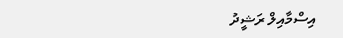އިސްމާއިލް ރަޝީދު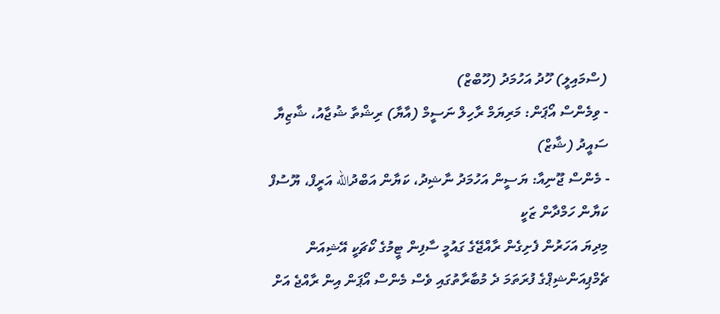(ސްމައިލީ) ހޫދު އަހުމަދު (ހޫބްޒް)
- ވިމެންސް އޯޕަން: މަރިޔަމް ރާހިލް ނަސީމް (އާޔާ) ރިޝްތާ ޝުޖާއު، ޝާޒިޔާ ސައީދު (ޝާޒް)
- މެންސް ޖޫނިއާ: ޔަސީން އަހުމަދު ނާޝިދު، ކަޔާން އަބްދުالله އަރީފް، ޔޫސުފް ކަޔާން ހަމްދާން ޒަކީ
މިދިޔަ އަހަރުން ފެށިގެން ރާއްޖޭގެ ގައުމީ ސާފިން ޓީމުގެ ކޯޗަކީ އޭޝިއަން ޗެމްޕިއަންޝިޕްގެ ފުރަތަމަ ދެ މުބާރާތުގައި ވެސް މެންސް އޯޕަން އިން ރާއްޖެ އަށް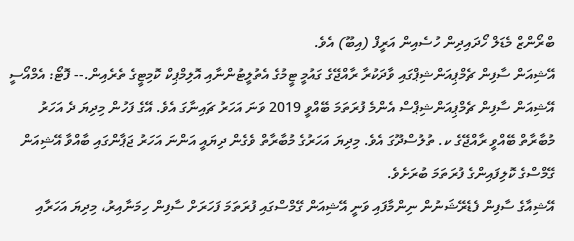ބްރޯންޒް މެޑަލް ހޯދައިދިން ހުސެއިން އަރީފް (އިބޫ) އެވެ.
އޭޝިއަން ސާފިން ޗެމްޕިއަންޝިޕްގައި ވާދަކުރާ ރާއްޖޭގެ ގައުމީ ޓީމުގެ އެތުލީޓުންނާއި އޮލިމްޕިކް ކޮމިޓީގެ ތެރެއިން.-- ފޮޓޯ: އެމްއޯސީ
އޭޝިއަން ސާފިން ޗެމްޕިއަންޝިޕްސް އެންމެ ފުރަތަމަ ބޭއްވީ 2019 ވަނަ އަހަރު ޗައިނާގަ އެވެ. އޭގެ ފަހުން މިދިޔަ ދެ އަހަރު މުބާރާތް ބޭއްވީ ރާއްޖޭގެ ކ. ތުލުސްދޫގަ އެވެ. މިދިޔަ އަހަރުގެ މުބާރާތް ވެގެން ދިޔައީ އަންނަ އަހަރު ޖަޕާންގައި ބާއްވާ އޭޝިއަން ގޭމްސްގެ ކޮލިފައިންގެ ފުރަތަމަ ބުރަށެވެ.
އޭޝިއާގެ ސާފިން ފެޑެރޭޝަނުން ނިންމާފައި ވަނީ އޭޝިއަން ގޭމްސްގައި ފުރަތަމަ ފަހަރަށް ސާފިން ހިމަނާއިރު، މިދިޔަ އަހަރާއި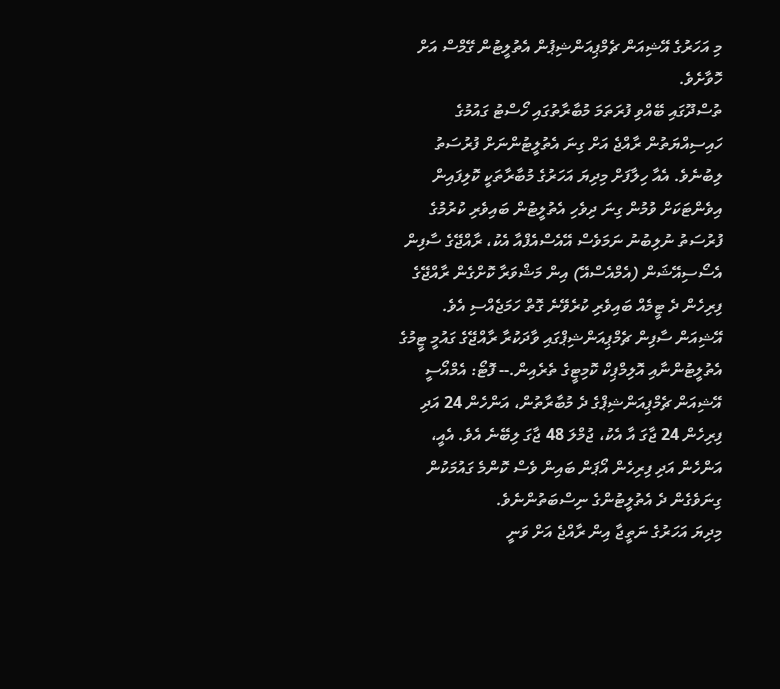މި އަހަރުގެ އޭޝިއަން ޗެމްޕިއަންޝިޕުން އެތުލީޓުން ގޭމްސް އަށް ހޮވާށެވެ.
ތުސްދޫގައި ބޭއްވި ފުރަތަމަ މުބާރާތުގައި ހޯސްޓު ގައުމުގެ ހައިސިއްޔަތުން ރާއްޖެ އަށް ގިނަ އެތުލީޓުންނަށް ފުރުސަތު ލިބުނެވެ. އެއާ ހިލާފަށް މިދިޔަ އަހަރުގެ މުބާރާތަކީ ކޮލިފައިން އިވެންޓަކަށް ވުމުން ގިނަ ދިވެހި އެތުލީޓުން ބައިވެރި ކުރުމުގެ ފުރުސަތު ނުލިބުނު ނަމަވެސް އޭއެސްއެފްއާ އެކު، ރާއްޖޭގެ ސާފިން އެސޯސިއޭޝަން (އެމްއެސްއޭ) އިން މަޝްވަރާ ކޮށްގެން ރާއްޖޭގެ ފިރިހެން ދެ ޓީމެއް ބައިވެރި ކުރެވޭނެ ގޮތް ހަމަޖެއްސި އެވެ.
އޭޝިއަން ސާފިން ޗެމްޕިއަންޝިޕްގައި ވާދަކުރާ ރާއްޖޭގެ ގައުމީ ޓީމުގެ އެތުލީޓުންނާއި އޮލިމްޕިކް ކޮމިޓީގެ ތެރެއިން.-- ފޮޓޯ: އެމްއޯސީ
އޭޝިއަން ޗެމްޕިއަންޝިޕްގެ ދެ މުބާރާތުން، އަންހެން 24 އަދި ފިރިހެން 24 ޖާގަ އާ އެކު، ޖުމްލަ 48 ޖާގަ ލިބޭނެ އެވެ. އެއީ، އަންހެން އަދި ފިރިހެން އޯޕަން ބައިން ވެސް ކޮންމެ ގައުމަކުން ގިނަވެގެން ދެ އެތުލީޓުންގެ ނިސްބަތުންނެވެ.
މިދިޔަ އަހަރުގެ ނަތީޖާ އިން ރާއްޖެ އަށް ވަނީ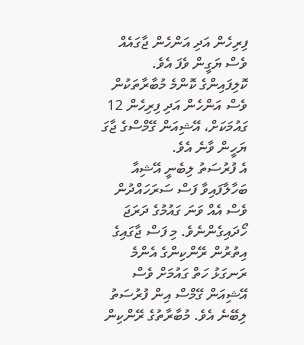ފިރިހެން އަދި އަންހެން ޖާގައެއް ވެސް ޔަގީން ވެފަ އެވެ.
ކޮލިފައިންގެ ކޮންމެ މުބާރާތަކުން ވެސް އަންހެން އަދި ފިރިހެން 12 ގައުމަކަށް، އޭޝިއަން ގޭމްސްގެ ޖާގަ ޔަހީން ވާނެ އެވެ.
އެ ފުރުސަތު ލިބެނީ އޭޝިއާ ބަހާލާފައިވާ ފަސް ސަރަހައްދުން ވެސް އެއް ވަނަ ގައުމުގެ ދަރަޖަ ހޯދައިގެންނެވެ. މި ފަސް ޖާގައިގެ އިތުރުން ރޭންކިންގެ އެންމެ ރަނގަޅު ހަތް ގައުމަށް ވެސް އޭޝިއަން ގޭމްސް އިން ފުރުސަތު ލިބޭނެ އެވެ. މުބާރާތުގެ ރޭންކިން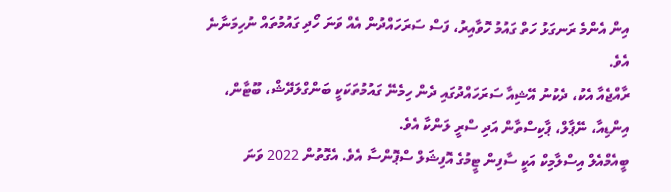އިން އެންމެ ރަނގަޅު ހަތް ގައުމު ހޮވާއިރު، ފަސް ސަރަހައްދުން އެއް ވަނަ ހޯދި ގައުމުތައް ނުހިމަނާނެ އެވެ.
ރާއްޖެއާ އެކު، ދެކުނު އޭޝިއާ ސަރަހައްދުގައި ދެން ހިމެނޭ ގައުމުތަކަކީ ބަންގްލަދޭޝް، ބޫޓާން، އިންޑިއާ، ނޭޕާލް، ޕާކިސްތާން އަދި ސްރީ ލަންކާ އެވެ.
ބީއެމްއެލް އިސްލާމިކް އަކީ ސާފިން ޓީމުގެ އޮފިޝަލް ސްޕޮންސާ އެވެ. އެގޮތުން 2022 ވަނަ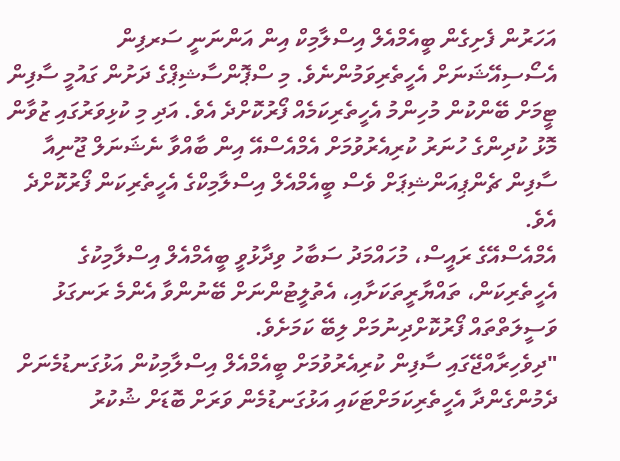އަހަރުން ފެށިގެން ބީއެމްއެލް އިސްލާމިކް އިން އަންނަނީ ސަރފިން އެސޯސިއޭޝަނަށް އެހީތެރިވަމުންނެވެ. މި ސްޕޮންސާޝިޕްގެ ދަށުން ގައުމީ ސާފިން ޓީމަށް ބޭންކުން މުހިންމު އެހީތެރިކަމެއް ފޯރުކޮށްދެ އެވެ. އަދި މި ކުޅިވަރުގައި ޒުވާން މޮޅު ކުދިންގެ ހުނަރު ކުރިއެރުވުމަށް އެމްއެސްއޭ އިން ބާއްވާ ނެޝަނަލް ޖޫނިއާ ސާފިން ޗެންޕިއަންޝިޕަށް ވެސް ބީއެމްއެލް އިސްލާމިކްގެ އެހީތެރިކަން ފޯރުކޮށްދެ އެވެ.
އެމްއެސްއޭގެ ރައީސް، މުހައްމަދު ސަބާހު ވިދާޅުވީ ބީއެމްއެލް އިސްލާމިކުގެ އެހީތެރިކަން، ތައްޔާރީތަކަށާއި، އެތުލީޓުންނަށް ބޭނުންވާ އެންމެ ރަނގަޅު ވަސީލަތްތައް ފޯރުކޮށްދިނުމަށް ލިބޭ ކަމަށެވެ.
"ދިވެހިރާއްޖޭގައި ސާފިން ކުރިއެރުވުމަށް ބީއެމްއެލް އިސްލާމިކުން އަޅުގަނޑުމެނަށް ދެމުންގެންދާ އެހީތެރިކަމަށްޓަކައި އަޅުގަނޑުމެން ވަރަށް ބޮޑަށް ޝުކުރު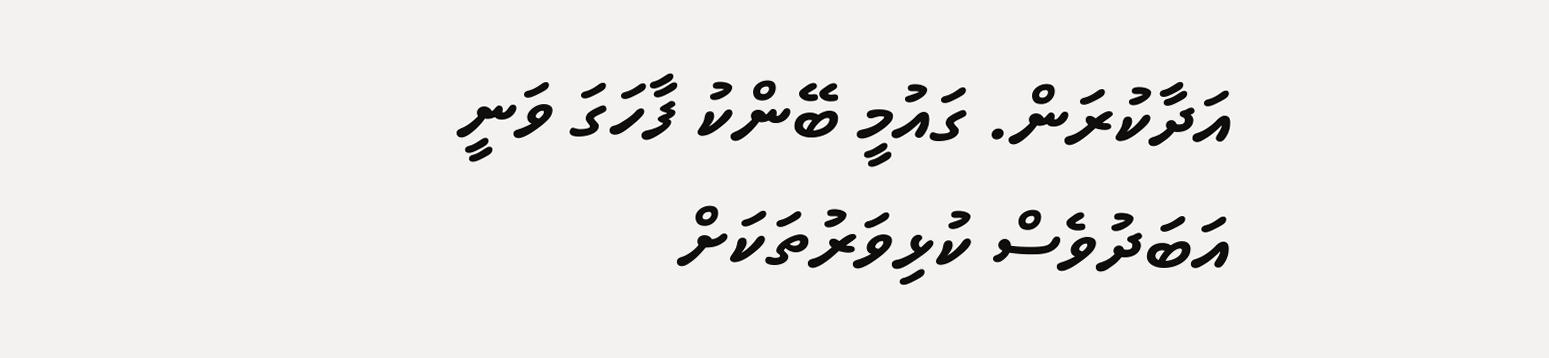އަދާކުރަން. ގައުމީ ބޭންކު ފާހަގަ ވަނީ އަބަދުވެސް ކުޅިވަރުތަކަށް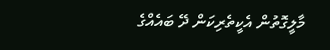މާލީގޮތުން އެކީތެރިކަން ދޭ ބައެއްގެ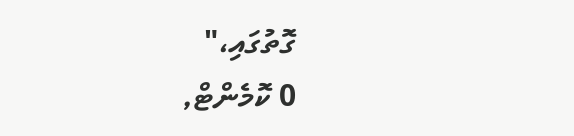ގޮތުގައި،"
0 ކޮމެންޓް,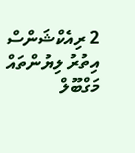2 ރިއެކްޝަންސް
އިތުރު ލިޔުންތައް
މަގްބޫލް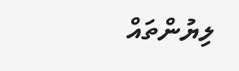ލިޔުންތައް